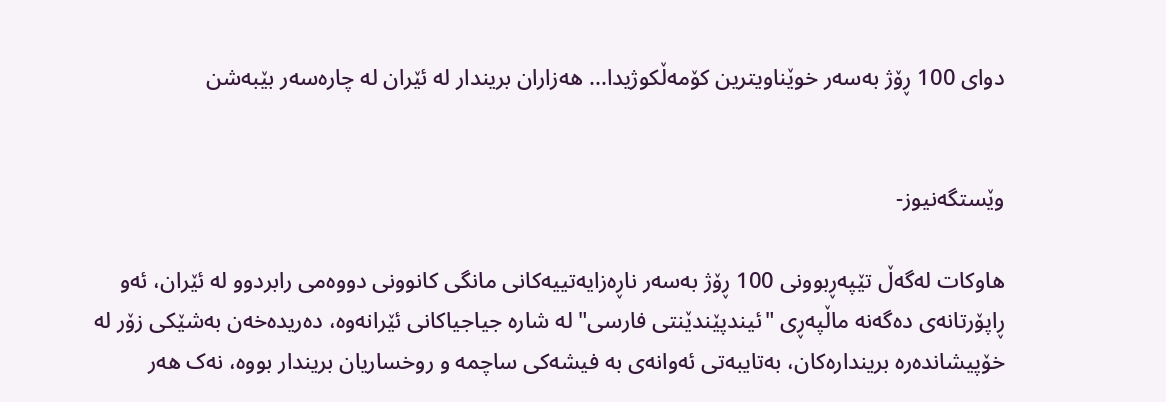دوای 100 ڕۆژ بەسەر خوێناویترین کۆمەڵکوژیدا... هەزاران بریندار لە ئێران لە چارەسەر بێبەشن


وێستگەنیوز-

هاوکات لەگەڵ تێپەڕبوونی 100 ڕۆژ بەسەر ناڕەزایەتییەکانی مانگی کانوونی دووەمی رابردوو له‌ ئێران، ئەو ڕاپۆرتانەی دەگەنە ماڵپەڕی "ئیندپێندێنتی فارسی" لە شارە جیاجیاکانی ئێرانەوە، دەریدەخەن بەشێکی زۆر لە خۆپیشاندەرە بریندارەکان، بەتایبەتی ئەوانەی بە فیشەکی ساچمە و روخساریان بریندار بووه‌، نەک هەر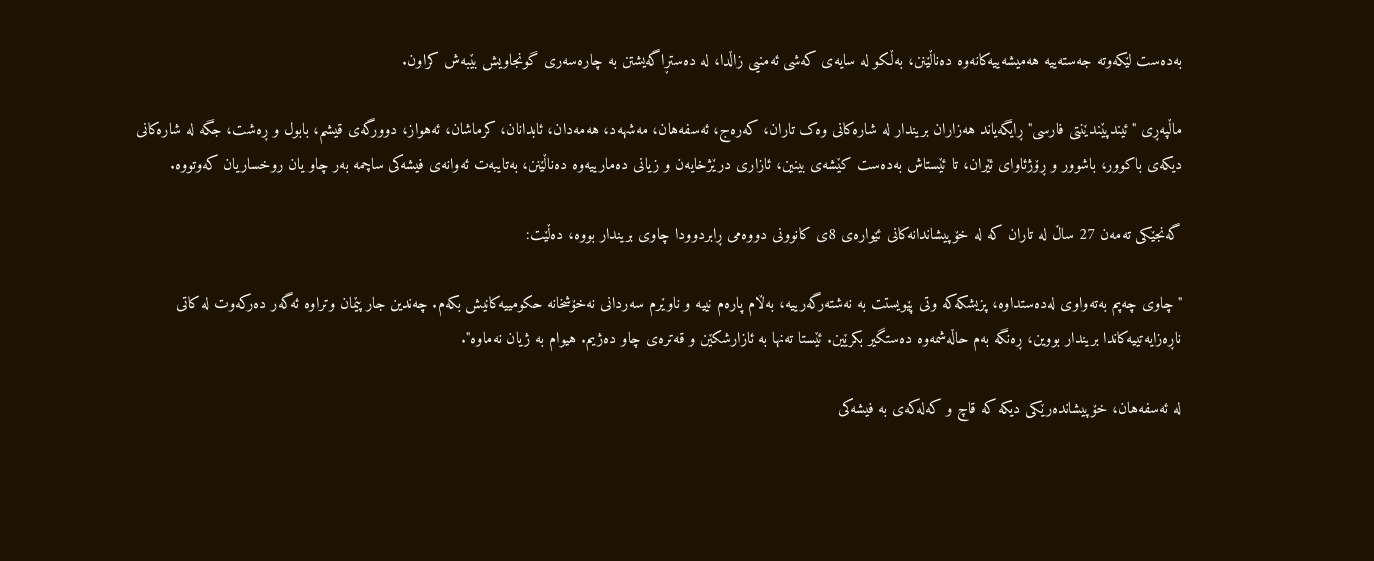بەدەست لێکەوتە جەستەییە هەمیشەییەکانەوە دەناڵێنن، بەڵکو لە سایەی کەشی ئەمنیی زاڵدا، لە دەستڕاگەیشتن بە چارەسەری گونجاویش بێبەش کراون.

ماڵپەڕی "ئیندپێندێنتی فارسی" ڕایگەیاند هەزاران بریندار لە شارەکانی وەک تاران، کەرەج، ئەسفەهان، مەشهەد، هەمەدان، ئابدانان، کرماشان، ئەهواز، دوورگەی قیشم، بابول و ڕەشت، جگە لە شارەکانی دیکەی باکوور، باشوور و ڕۆژئاوای ئێران، تا ئێستاش بەدەست کێشەی بینین، ئازاری درێژخایەن و زیانی دەمارییەوە دەناڵێنن، بەتایبەت ئەوانەی فیشەکی ساچمە بەر چاو یان روخساریان کەوتووە.

گەنجێکی تەمەن 27 ساڵ لە تاران کە لە خۆپیشاندانەکانی ئێوارەی 8ی کانوونی دووەمی ڕابردوودا چاوی بریندار بووە، دەڵێت:

"چاوی چەپم بەتەواوی لەدەستداوه‌، پزیشکەکە وتی پێویستت بە نەشتەرگەرییە، بەڵام پارەم نییە و ناوێرم سەردانی نەخۆشخانە حکومییەکانیش بکەم. چەندین جار پێمان وتراوە ئەگەر دەرکەوت لە کاتی ناڕەزایەتییەکاندا بریندار بووین، ڕەنگە به‌م حاڵه‌شمه‌وه‌ دەستگیر بکرێین. ئێستا تەنها بە ئازارشکێن و قەترەی چاو دەژیم. هیوام بە ژیان نەماوە".

لە ئەسفەهان، خۆپیشاندەرێکی دیکە کە قاچ و کەلەکەی بە فیشەکی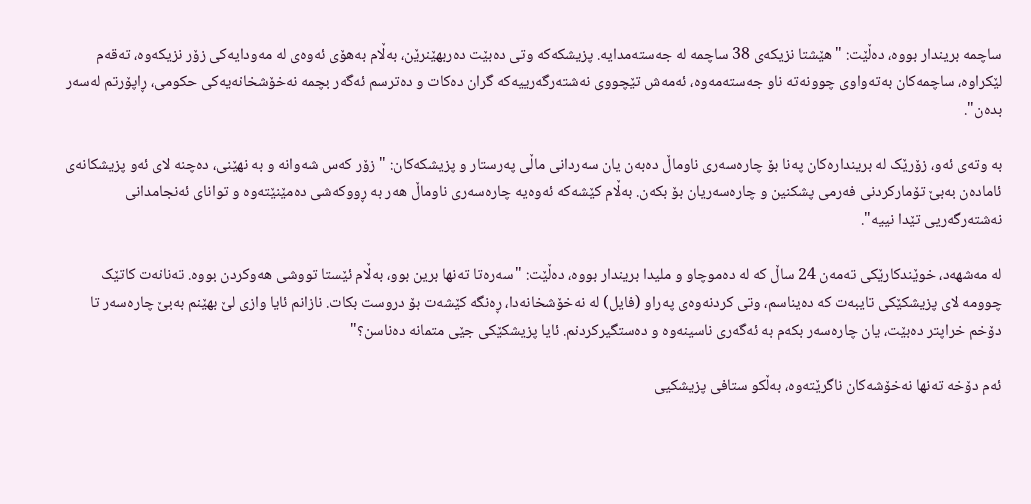ساچمە بریندار بووە، دەڵێت: "هێشتا نزیکەی 38 ساچمە لە جەستەمدایە. پزیشکەکە وتی دەبێت دەربهێنرێن، بەڵام بەهۆی ئەوەی لە مەودایەکی زۆر نزیکەوە، تەقەم لێکراوە، ساچمەکان بەتەواوی چوونەتە ناو جەستەمەوە، ئەمەش تێچووی نەشتەرگەرییەکە گران دەکات و دەترسم ئەگەر بچمە نەخۆشخانەیەکی حکومی، ڕاپۆرتم لەسەر بدەن".

بە وتەی ئەو، زۆرێک لە بریندارەکان پەنا بۆ چارەسەری ناوماڵ دەبەن یان سەردانی ماڵی پەرستار و پزیشکه‌كان: "زۆر کەس شەوانە و بە نهێنی، دەچنە لای ئەو پزیشکانەی ئامادەن بەبێ تۆمارکردنی فەرمی پشکنین و چارەسەریان بۆ بکەن. بەڵام کێشەکە ئەوەیە چارەسەری ناوماڵ هەر بە ڕووکەشی دەمێنێتەوە و توانای ئەنجامدانی نەشتەرگەریی تێدا نییە".

لە مەشهەد، خوێندکارێکی تەمەن 24 ساڵ کە لە دەموچاو و ملیدا بریندار بووە، دەڵێت: "سەرەتا تەنها برین بوو، بەڵام ئێستا تووشی هەوکردن بووە. تەنانەت کاتێک چوومە لای پزیشکێکی تایبەت کە دەیناسم، وتی کردنەوەی پەراو (فایل) لە نەخۆشخانەدا، ڕەنگە کێشەت بۆ دروست بکات. نازانم ئایا وازی لێ بهێنم بەبێ چارەسەر تا دۆخم خراپتر دەبێت، یان چارەسەر بکەم بە ئەگەری ناسینەوە و دەستگیرکردنم. ئایا پزیشکێکی جێی متمانە دەناسن؟"

ئەم دۆخە تەنها نەخۆشەکان ناگرێتەوە، بەڵکو ستافی پزیشکیی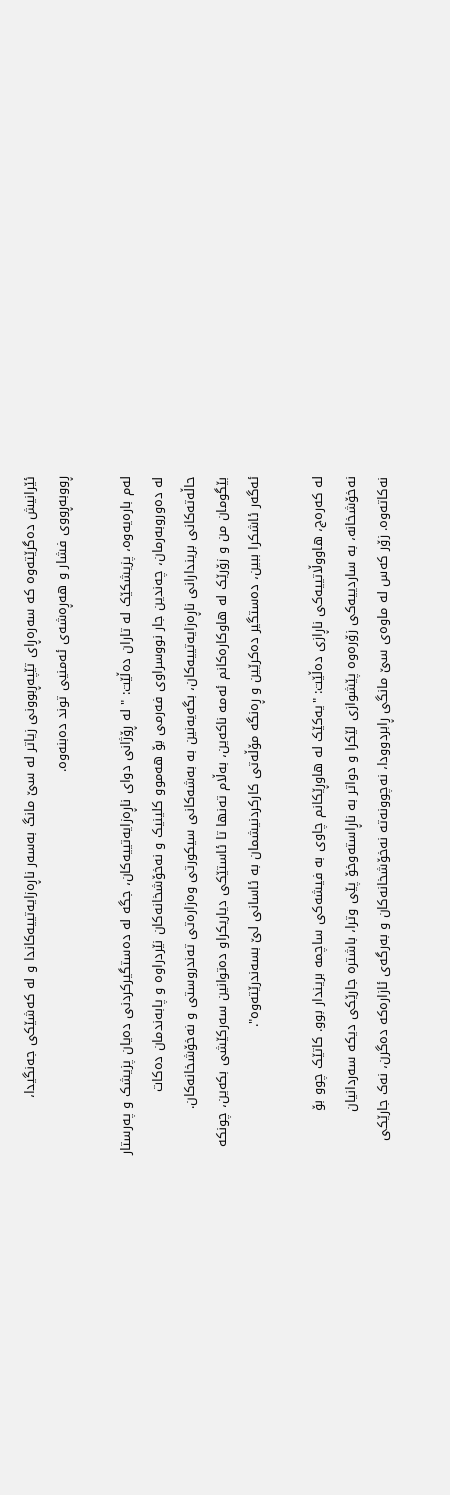ئێرانیش دەگرێتەوە کە سەرەڕای تێپەڕبوونی زیاتر لە سێ مانگ بەسەر ناڕەزایەتییەکاندا و لە کەشێکی جەنگیدا، ڕووبەڕووی فشار و هەڕەشەی ئەمنیی توند دەبنەوە.

له‌م باره‌یه‌وه‌، پزیشکێک لە تاران دەڵێت: " لە ڕۆژانی دوای ناڕەزایەتییەکان، جگە لە دەستگیرکردنی دەیان پزیشک و پەرستار لە دەوروبەرمان، چەندین جار نووسراوی فەرمی بۆ هەموو کلینیک و نەخۆشخانەکان نێردراوە و پابەندمان دەکات حاڵەتەکانی بریندارانی ناڕەزایەتییەکان، بگه‌یه‌نین بە بەشەکانی سیكورتی وەزارەتی تەندروستی و نەخۆشخانەکان. بێگومان من و زۆرێک لە هاوکارەکانم ئەمە ناکەین، بەڵام تەنها تا ئاستێکی دیاریکراو دەتوانین سەرکێشی بکەین، چونکە ئەگەر ئاشکرا ببین، دەستگیر دەکرێین و ڕەنگە مۆڵەتی کارکردنیشمان بە ئاسانی لێ بسەندرێتەوە".

لە کەرەج، هاووڵاتییەکی ناڕازی دەڵێت: "یەکێک لە هاوڕێکانم چاوی بە فیشەکی ساچمە بریندار بوو. کاتێک چوو بۆ نەخۆشخانە، بە ساردییەکی زۆرەوە پێشوازی لێکرا و دواتر بە ناڕاستەوخۆ پێی وترا، باشترە جارێکی دیکە سەردانیان نەکاتەوە. زۆر کەس لە ماوەی سێ مانگی ڕابردوودا، نەچوونەتە نەخۆشخانەکان و به‌رگه‌ی ئازاره‌كه‌ ده‌گرن، نەک جارێکی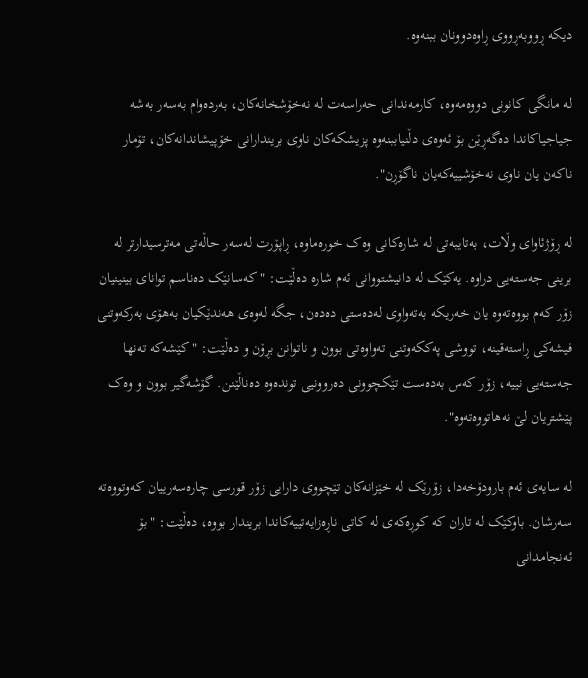دیکە ڕووبەڕووی ڕاوەدوونان ببنەوە.

لە مانگی كانونی دووه‌مه‌وه‌، کارمەندانی حەراسەت لە نەخۆشخانەکان، بەردەوام بەسەر بەشە جیاجیاکاندا دەگەڕێن بۆ ئەوەی دڵنیاببنەوە پزیشکەکان ناوی بریندارانی خۆپیشاندانەکان، تۆمار ناکەن یان ناوی نەخۆشییەکەیان ناگۆڕن".

لە ڕۆژئاوای وڵات، بەتایبەتی لە شارەکانی وەک خورەماوە، ڕاپۆرت لەسەر حاڵەتی مەترسیدارتر لە برینی جەستەیی دراوە. یەکێک لە دانیشتووانی ئەم شارە دەڵێت: "کەسانێک دەناسم توانای بینینیان زۆر کەم بووەتەوە یان خەریکە بەتەواوی لەدەستی دەدەن، جگە لەوەی هەندێکیان بەهۆی بەرکەوتنی فیشەکی ڕاستەقینە، تووشی پەککەوتنی تەواوەتی بوون و ناتوانن بڕۆن و دەڵێت: "کێشەکە تەنها جەستەیی نییە، زۆر کەس بەدەست تێکچوونی دەروونیی توندەوە دەناڵێنن. گۆشەگیر بوون و وەک پێشتریان لێ نەهاتووەتەوە".

لە سایەی ئەم بارودۆخەدا، زۆرێک لە خێزانەکان تێچووی دارایی زۆر قورسی چارەسەرییان کەوتووەتە سەرشان. باوکێک لە تاران کە کوڕەکەی لە کاتی ناڕەزایەتییەکاندا بریندار بووە، دەڵێت: "بۆ ئەنجامدانی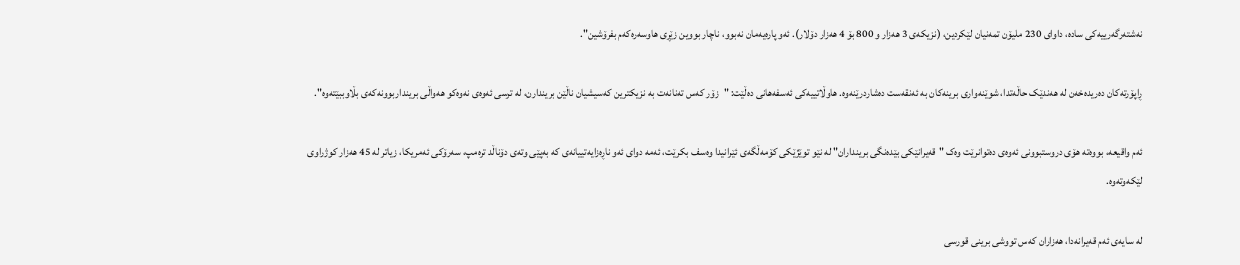نەشتەرگەرییەکی سادە، داوای 230 ملیۆن تمەنیان لێکردین، (نزیکەی 3 هه‌زار و 800 بۆ 4 هه‌زار دۆلار). ئەو پارەیەمان نەبوو، ناچار بووین زێڕی هاوسەرەکەم بفرۆشین".

ڕاپۆرتەکان دەریدەخەن لە هەندێک حاڵەتدا، شوێنەواری برینەکان بە ئەنقەست دەشاردرێنەوە. هاوڵاتییەکی ئەسفەهانی دەڵێت: "زۆر کەس تەنانەت بە نزیکترین کەسیشیان ناڵێن بریندارن، لە ترسی ئه‌وه‌ی نه‌وه‌كو هه‌واڵی برینداربوونه‌كه‌ی بڵاوببێته‌وه‌".

ئەم واقیعە، بووەتە هۆی دروستبوونی ئەوەی دەتوانرێت وەک "قەیرانێکی بێدەنگی برینداران" لە نێو توێژێکی کۆمەڵگەی ئێرانیدا وەسف بکرێت، ئەمە دوای ئەو ناڕەزایەتییانەی کە بەپێی وتەی دۆناڵد ترەمپ، سەرۆکی ئەمریکا، زیاتر لە 45 هەزار کوژراوی لێکەوتەوە.

لە سایەی ئەم قەیرانەدا، هەزاران کەس تووشی برینی قورسی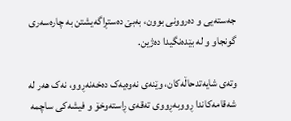جەستەیی و دەروونی بوون، بەبێ دەستڕاگەیشتن بە چارەسەری گونجاو و لە بێدەنگیدا دەژین.

وته‌ی شایه‌تدحاڵه‌كان، وێنەی نەوەیەک ده‌خه‌نه‌ڕوو‌، نەک هەر لە شەقامەکاندا ڕووبەڕووی تەقەی ڕاستەوخۆ و فیشەکی ساچمە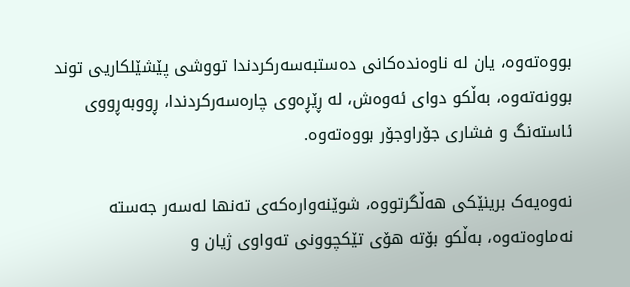بووەتەوە، یان لە ناوەندەکانی دەستبەسەرکردندا تووشی پێشێلکاریی توند بوونه‌ته‌وە، بەڵکو دوای ئەوەش، لە ڕێڕەوی چارەسەرکردندا، ڕووبەڕووی ئاستەنگ و فشاری جۆراوجۆر بووەتەوە.

نەوەیەک برینێکی هەڵگرتووە، شوێنەوارەکەی تەنها لەسەر جەستە نەماوەتەوە، بەڵکو بۆتە هۆی تێکچوونی تەواوی ژیان و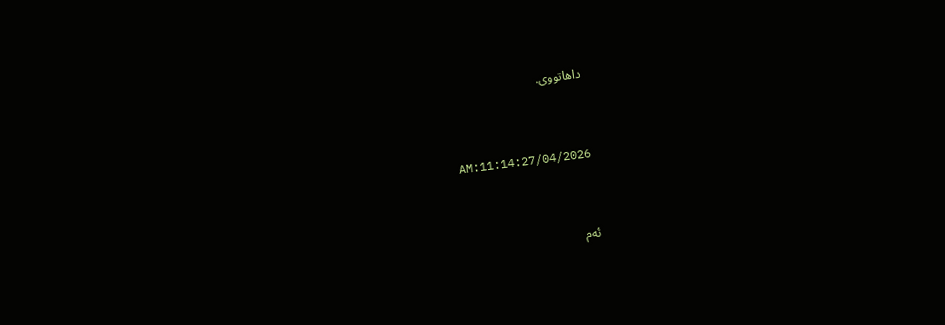داهاتووی.


AM:11:14:27/04/2026


ئه‌م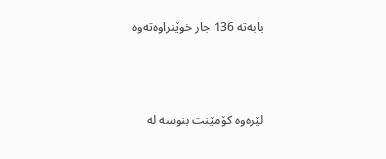بابه‌ته 136 جار خوێنراوه‌ته‌وه‌‌



لێرەوە کۆمێنت بنوسە لە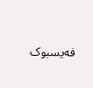فەیسبوک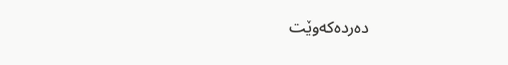دەردەکەوێت